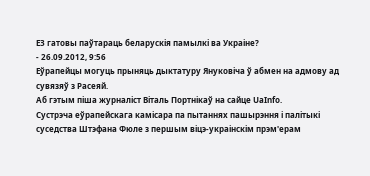ЕЗ гатовы паўтараць беларускія памылкі ва Украіне?
- 26.09.2012, 9:56
Еўрапейцы могуць прыняць дыктатуру Януковіча ў абмен на адмову ад сувязяў з Расеяй.
Аб гэтым піша журналіст Віталь Портнікаў на сайце UaInfo.
Сустрэча еўрапейскага камісара па пытаннях пашырэння і палітыкі суседства Штэфана Фюле з першым віцэ-украінскім прэм'ерам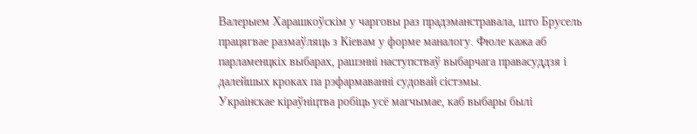Валерыем Харашкоўскім у чарговы раз прадэманстравала, што Брусель працягвае размаўляць з Кіевам у форме маналогу. Фюле кажа аб парламенцкіх выбарах, рашэнні наступстваў выбарчага правасуддзя і далейшых кроках па рэфармаванні судовай сістэмы.
Украінскае кіраўніцтва робіць усё магчымае, каб выбары былі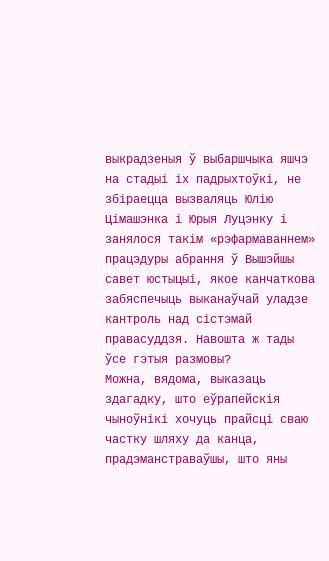выкрадзеныя ў выбаршчыка яшчэ на стадыі іх падрыхтоўкі, не збіраецца вызваляць Юлію Цімашэнка і Юрыя Луцэнку і занялося такім «рэфармаваннем» працэдуры абрання ў Вышэйшы савет юстыцыі, якое канчаткова забяспечыць выканаўчай уладзе кантроль над сістэмай правасуддзя. Навошта ж тады ўсе гэтыя размовы?
Можна, вядома, выказаць здагадку, што еўрапейскія чыноўнікі хочуць прайсці сваю частку шляху да канца, прадэманстраваўшы, што яны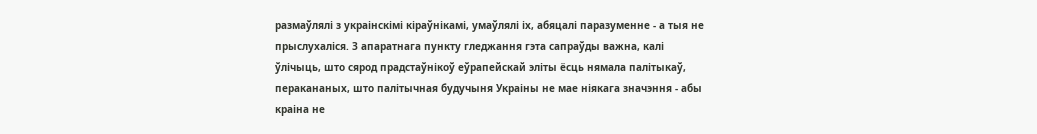размаўлялі з украінскімі кіраўнікамі, умаўлялі іх, абяцалі паразуменне - а тыя не прыслухаліся. З апаратнага пункту гледжання гэта сапраўды важна, калі ўлічыць, што сярод прадстаўнікоў еўрапейскай эліты ёсць нямала палітыкаў, перакананых, што палітычная будучыня Украіны не мае ніякага значэння - абы краіна не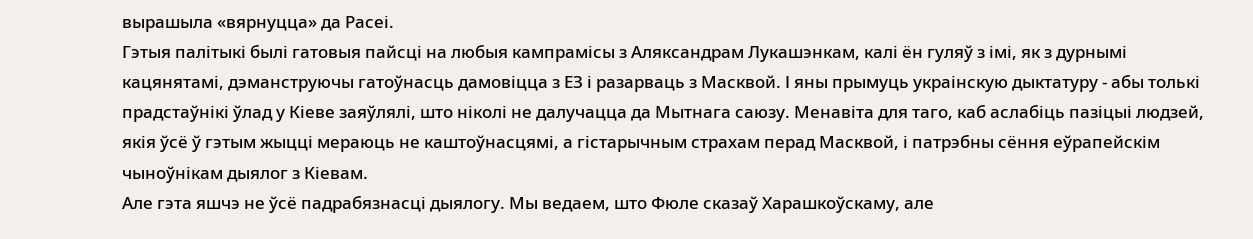вырашыла «вярнуцца» да Расеі.
Гэтыя палітыкі былі гатовыя пайсці на любыя кампрамісы з Аляксандрам Лукашэнкам, калі ён гуляў з імі, як з дурнымі кацянятамі, дэманструючы гатоўнасць дамовіцца з ЕЗ і разарваць з Масквой. І яны прымуць украінскую дыктатуру - абы толькі прадстаўнікі ўлад у Кіеве заяўлялі, што ніколі не далучацца да Мытнага саюзу. Менавіта для таго, каб аслабіць пазіцыі людзей, якія ўсё ў гэтым жыцці мераюць не каштоўнасцямі, а гістарычным страхам перад Масквой, і патрэбны сёння еўрапейскім чыноўнікам дыялог з Кіевам.
Але гэта яшчэ не ўсё падрабязнасці дыялогу. Мы ведаем, што Фюле сказаў Харашкоўскаму, але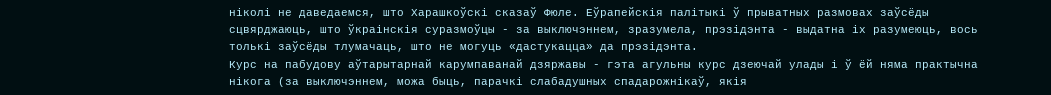ніколі не даведаемся, што Харашкоўскі сказаў Фюле. Еўрапейскія палітыкі ў прыватных размовах заўсёды сцвярджаюць, што ўкраінскія суразмоўцы - за выключэннем, зразумела, прэзідэнта - выдатна іх разумеюць, вось толькі заўсёды тлумачаць, што не могуць «дастукацца» да прэзідэнта.
Курс на пабудову аўтарытарнай карумпаванай дзяржавы - гэта агульны курс дзеючай улады і ў ёй няма практычна нікога (за выключэннем, можа быць, парачкі слабадушных спадарожнiкаў, якія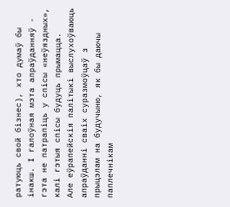ратуюць свой бізнес), хто думаў бы інакш. І галоўная мэта апраўданняў - гэта не патрапіць у спісы «неўяздных», калі гэтыя спісы будуць прымацца.
Але еўрапейскія палітыкі выслухоўваюць апраўданні сваіх суразмоўцаў з прыцэлам на будучыню, як бы даючы паплечнікам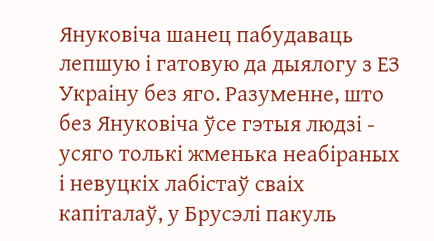Януковіча шанец пабудаваць лепшую і гатовую да дыялогу з ЕЗ Украіну без яго. Разуменне, што без Януковіча ўсе гэтыя людзі - усяго толькі жменька неабіраных і невуцкіх лабістаў сваіх капіталаў, у Брусэлі пакуль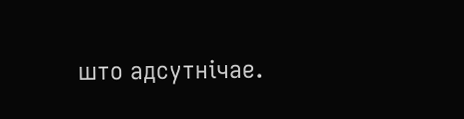што адсутнічае.